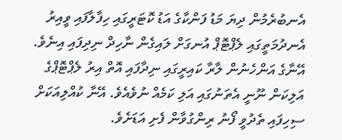އެނބުރެމުން ދިޔަ މަޑު ފަންކާގެ އަޑު ކޮޓަރީގައި ހިފާލާފައި ވީއިރު އެނދުމަތީގައި ލެޕްޓޮޕް އުނގަށް ލައިގެން ނާހިދް ނިދިފައި އިނެވެ. އޭނާގެ އަންހެނުން ލާރާ ކައިރީގައި ނިދާފައި އޮތް އިރު ލެޕްޓޮޕްގެ އަލިކަން ނޫނީ އެތަނުގައި އަލި ކަމެއް ނުވެއެވެ. އޭނާ ކުއްލިއަކަށް ސިހިފައި ތެދުވީ ފޯނު ރިންގުވާން ފެށި އަޑަށެވެ.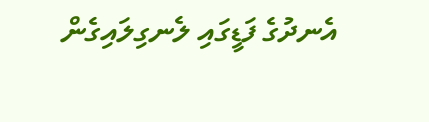އެނދުގެ ފަޑީގައި ލެނގިލައިގެން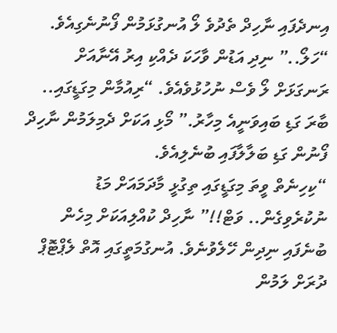އިނދެފައި ނާހިދް ތެދުވެ ލޯ އުނގުޅަމުން ފޯނުނެގިއެވެ. “ހަލޯ..” ނިދި އަޑުން ވާހަކަ ދެއްކި އިރު އޭނާއަށް ރަނގަޅަށް ލޯ ވެސް ނުހުޅުވެއެވެ. “ރިއުމާން މިގަޑީގައި.. ބާރަ ގަޑި ބައިވަނީއެ މިހާރު.” މޯޅި އަކަށް ދެމިލަމުން ނާހިދް ފޯނުން ގަޑި ބަލާލާފައި ބުނެލިއެވެ.
“ކިހިނެތް ވީތަ މިގަޑީގައި ތިގުޅީ މާދަމައަށް މަޑު ނުކުރެވިގެން.. ވަޓް!!” ނާހިދް ކުއްލިއަކަށް މިހެން ބުނެފައި ނިދިން ހޭލެވުނެވެ. އުނގުމަތީގައި އޮތް ލެޕްޓޮޕް ދުރަށް ލަމުން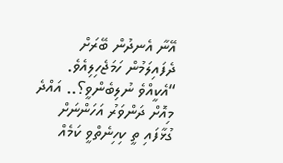އޭނާ އެނދުން ބޭރަށް ދެފައިލަމުން ހަމަޖެހިލިއެވެ. “އެކީއްވެ ނުލިބެންވީ؟.. އައްދެ މިއޮށް ދަންވަރު އަހަންނަށް ގުޅާފައި ތީ ކިހިނެތްވީ ކަމެއް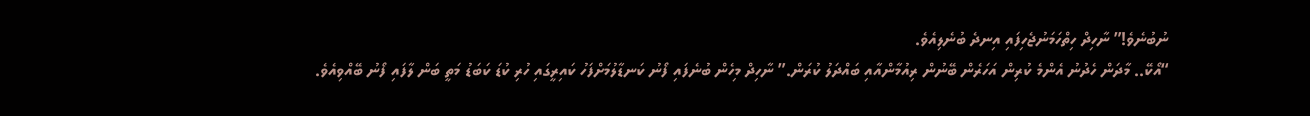ނުބުނެވެ!” ނާހިދް ހިތްހަމަނުޖެހިފައި އިނދެ ބުނެލިއެވެ.
“އޯކޭ.. މާދަން ހެދުނު އެންމެ ކުރިން އަހަރެން ބޭނުން ރިއުމާންއާއި ބައްދަލު ކުރަން.” ނާހިދް މިހެން ބުނެފައި ފޯނު ކަނޑާލުމަށްފަހު ކައިރީގައި ހުރި ކުޑަ ކަބަޑު މަތީ ބަން ލާފައި ފޯނު ބޭއްވިއެވެ.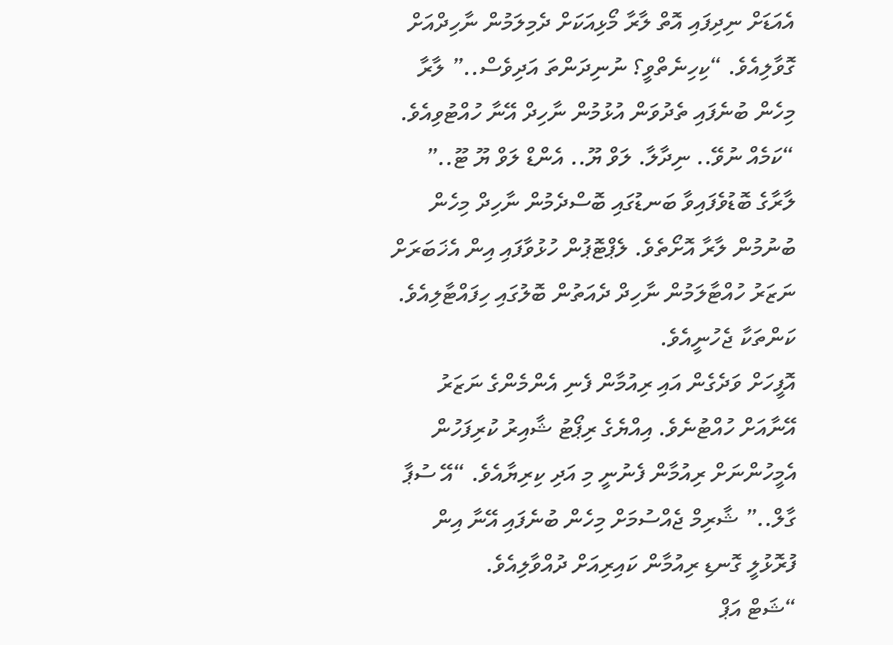އެއަޑަށް ނިދިފައި އޮތް ލާރާ މޯޅިއަކަށް ދެމިލަމުން ނާހިދްއަށް ގޮވާލިއެވެ. “ކިހިނެތްވީ؟ ނުނިދަންތަ އަދިވެސް..” ލާރާ މިހެން ބުނެފައި ތެދުވަން އުޅުމުން ނާހިދް އޭނާ ހުއްޓުވިއެވެ. “ކަމެއް ނުވޭ.. ނިދާލާ. ލަވް ޔޫ.. އެންޑް ލަވް ޔޫ ޓޫ..” ލާރާގެ ބޮޑުވެފައިވާ ބަނޑުގައި ބޮސްދެމުން ނާހިދް މިހެން ބުނުމުން ލާރާ އޮށޯތެވެ. ލެޕްޓޮޕުން ހުޅުވާފައި އިން އެޚަބަރަށް ނަޒަރު ހުއްޓާލަމުން ނާހިދް ދެއަތުން ބޮލުގައި ހިފައްޓާލިއެވެ. ކަންތަކާ ޖެހުނީއެވެ.
އޮފީހަށް ވަދެގެން އައި ރިއުމާން ފެނި އެންމެންގެ ނަޒަރު އޭނާއަށް ހުއްޓުނެވެ. އިއްޔެގެ ރިޕޯޓު ޝާއިރު ކުރިފަހުން އެމީހުންނަށް ރިއުމާން ފެނުނީ މި އަދި ކިރިޔާއެވެ. “އޭ ސުޕާ ގާލް..” ޝާރިމް ޖެއްސުމަށް މިހެން ބުނެފައި އޭނާ އިން ފުރޮޅުލީ ގޮނޑި ރިއުމާން ކައިރިއަށް ދުއްވާލިއެވެ.
“ޝަޓް އަޕް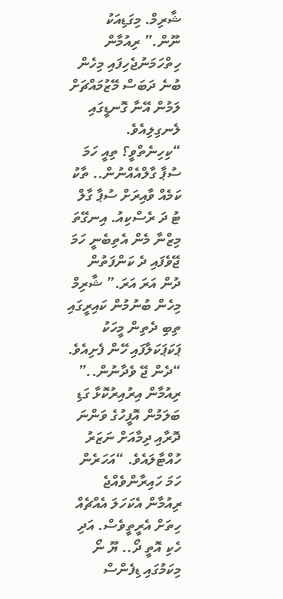ޝާރިމް. މިގަޑިއަކު ނޫން.” ރިއުމާން ހިތްހަމަނުޖެހިފައި މިހެން ބުނެ ދަބަސް މޭޒުމައްޗަށް ލަމުން އޭނާ ގޮނޑީގައި ލެނގިލިއެވެ. “ކިހިނެތްވީ؟ ތިއީ ހަމަ ސުޕާ ގާލްއެއްނުން.. ތާކު ކަމެއް ވާއިރަށް ސުޕާ ގާލް ޓު ދަ ރެސްކިއު. އިނގޭތަ މިޒްނާ މެން އެތިބެނީ ހަމަ ޖޭވެފައި ދެ ކަންފަތުން ދުން އަރަ އަރަ.” ޝާރިމް މިހެން ބުނުމުން ކައިރީގައި ތިބި ދެތިން މީހަކު ޕަކަޕަކަލާފައި ހޭން ފެށިއެވެ.
“ދެން ޖޭ ވެދާނުން..” ރިއުމާން އިރުއިރުކޮޅާ ގަޑި ބަލަމުން އޮފީހުގެ ވަންނަ ދޮރާއި ދިމާއަށް ނަޒަރު ހުއްޓާލައެވެ. “އަހަރެން ހަމަ ހައިރާންވެއްޖެ ރިއުމާން އެކަހަލަ އެއްޗެއް ހިތަށް އެރީތީވެސް. އަދި ހެކި އޮތީ ދޯ.. ޔޫ ނޯ މިކަމުގައި ޑިފެންސް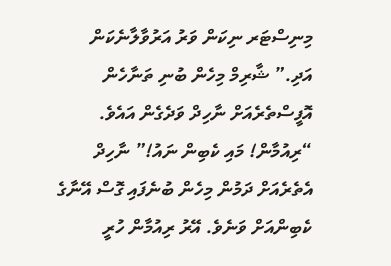މިނިސްޓަރ ނިކަން ވަރު އަރުވާލާނެކަން އަދި.” ޝާރިމް މިހެން ބުނި ތަނާހެން އޮފީސްތެރެއަށް ނާހިދް ވަދެގެން އައެވެ.
“ރިއުމާން! މައި ކެބިން ނައު!” ނާހިދް އެތެރެއަށް ދަމުން މިހެން ބުނެފައި ގޮސް އޭނާގެ ކެބިންއަށް ވަނެވެ. އޭރު ރިއުމާން ހުރީ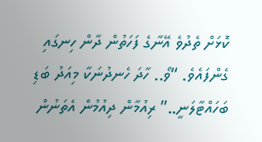ކޮޅަށް ތެދުވެ އޭނާގެ ފަހަތުން ދާން ހިނގައި ގެންފައެވެ. “ވޯ.. ހާދަ ހެނދުނަކާ މިއަދު ބަޑި ބަހައްޓާލަނީ..” ރިއުމާން ދިއުމުން އެތަނުން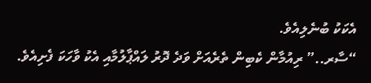އެކަކު ބުނެލިއެވެ.
“ސާރ..” ރިއުމާން ކެބިން ތެރެއަށް ވަދެ ދޮރު ލައްޕާލުމާއި އެކު ވާހަކަ ފެށިއެވެ.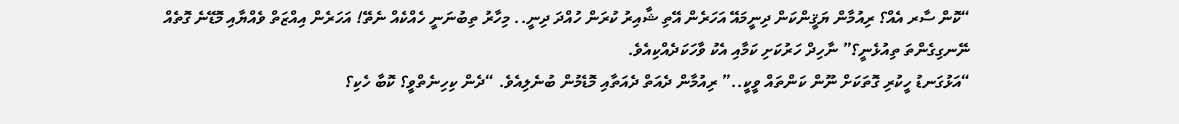“ކޮން ސާރ އެއް؟ ރިއުމާން ޔަޤީންކަން ދިނީމައޭ އަހަރެން އޭތި ޝާއިރު ކުރަން ހުއްދަ ދިނީ.. މިހާރު ތިބުނަނީ ހެއްކެއް ނެތޭ! އަހަރެން އިއްޒަތް ވެއްޔާއި މޮޑޭނެ ގޮތެއް ނޭނގިގެންތަ ތިއުޅެނީ؟” ނާހިދް ހަރުކަށި ކަމާއި އެކު ވާހަކަދެއްކިއެވެ.
“އަޅުގަނޑު ހީކުރި ގޮތަކަށް ނޫން ކަންތައް ވީކީ..” ރިއުމާން ދެއަތް ދެއަތާއި މޮޑެމުން ބުނެލިއެވެ. “ދެން ކިހިނެތްވީ؟ ކޮބާ ހެކި؟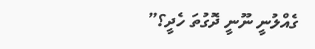ގެއްލުނީ ނޫނީ ދޮގުތަ ހެދީ؟”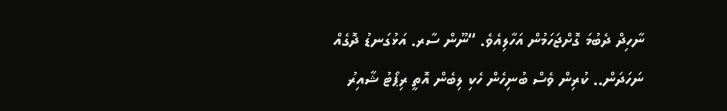ނާހިދް ދެބުމަ ގޮށްޖަހަމުން އަހާލިއެވެ. “ނޫން ސާރ. އަޅުގަނޑު ދޮގެއް ނަހަދަން.. ކުރިން ވެސް ބުނިހެން ހެކި ލިބެން އޮތީ ރިޕޯޓު ޝާއިރު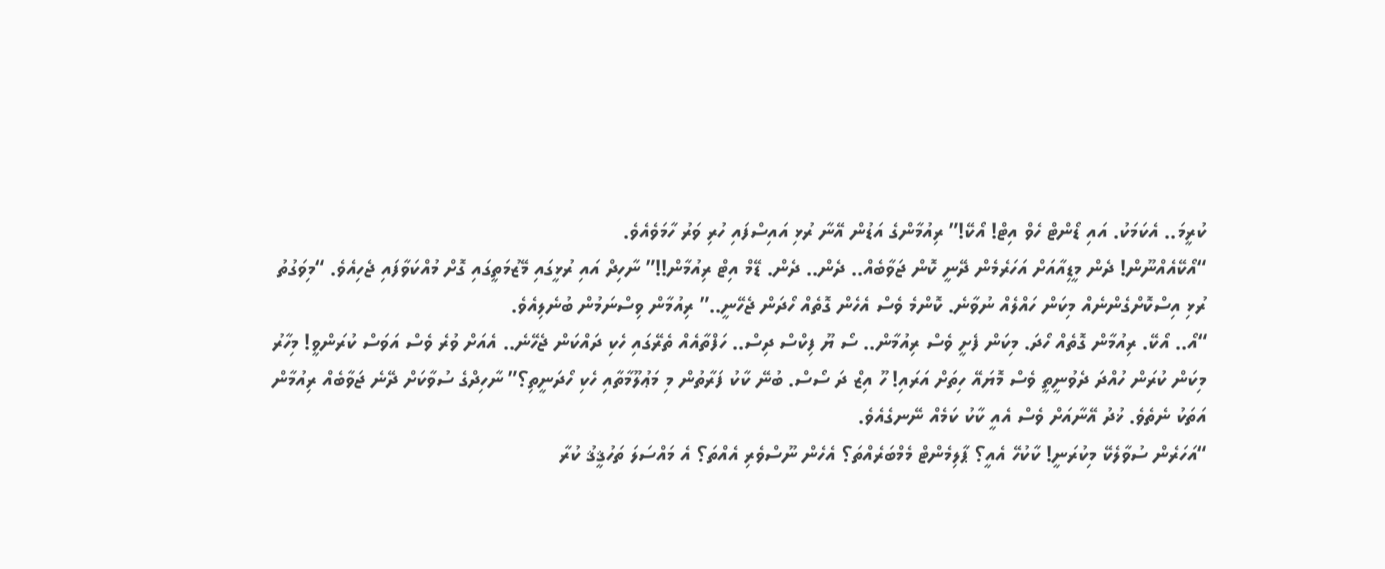ކުރީމަ.. އެކަމަކު. އައި ޑޯންޓް ހެވް އިޓް! އޯކޭ!” ރިއުމާންގެ އަޑުން އޭނާ ރުޅި އައިސްފައި ހުރި ވަރު ހާމަވެއެވެ.
“އޯކޭއެއްނޫން! ދެން މީޑިއާއަށް އަހަރެމެން ދޭނީ ކޮން ޖަވާބެއް.. ދެން.. ދެން. ޑޭމް އިޓް ރިއުމާން!!” ނާހިދް އައި ރުޅީގައި މޭޒުމަތީގައި ގޮށް މުއްކަވާފައި ޖެހިއެވެ. “މިވަގުތު ރުޅި އިސްކޮށްގެންނެއް މިކަން ހައްލެއް ނުވާނެ. ކޮންމެ ވެސް އެހެން ގޮތެއް ހޯދަން ޖެހޭނީ..” ރިއުމާން ވިސްނަމުން ބުނެލިއެވެ.
“އޯ.. އޯކޭ. ރިއުމާން ގޮތެއް ހޯދަ. މިކަން ފެށީ ވެސް ރިއުމާން.. ސޯ ޔޫ ފިކްސް ދިސް.. ހަފްތާއެއް ތެރޭގައި ހެކި ދައްކަން ޖެހޭނެ.. އެއަށް ވުރެ ވެސް އަވަސް ކުރަންވީ! މިހާރު މިކަން ކުރަން ހުއްދަ ދެވުނީތީ ވެސް މޮޔައޭ ހިތަށް އަރައި! ހޫ އިޒް ދަ ސޯސް. ބުނޭ ކާކު ފަރާތުން މި މަޢުލޫމާތާއި ހެކި ހޯދަނީތި؟” ނާހިދްގެ ސުވާކަށް ދޭނެ ޖަވާބެއް ރިއުމާން އަތަކު ނެތެވެ. ޚުދު އޭނާއަށް ވެސް އެއީ ކާކު ކަމެއް ނޭނގެއެވެ.
“އަހަރެން ސުވާލެކޭ މިކުރަނީ! ކާކުހޭ އެއީ؟ ޕާލިމެންޓް މެމްބަރެއްތަ؟ އެހެން ނޫސްވެރި އެއްތަ؟ އެ މައްސަލަ ތަހުޤީޤު ކުރާ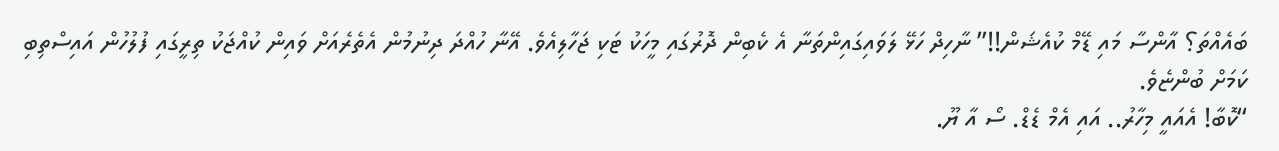ބައެއްތަ؟ އާންސާ މައި ޑޭމް ކުއެޝަން!!” ނާހިދް ހަޅޭ ލަވައިގައިންތަނާ އެ ކެބިން ދޮރުގައި މީހަކު ޓަކި ޖަހާލިއެވެ. އޭނާ ހުއްދަ ދިނުމުން އެތެރެއަށް ވައިން ކުއްޖަކު ތިރީގައި ފުލުހުން އައިސްތިބި ކަމަށް ބުންޏެވެ.
“ކޮބާ! އެއައީ މިހާރު.. އައި އެމް ޑެޑް. ސޯ އާ ޔޫ.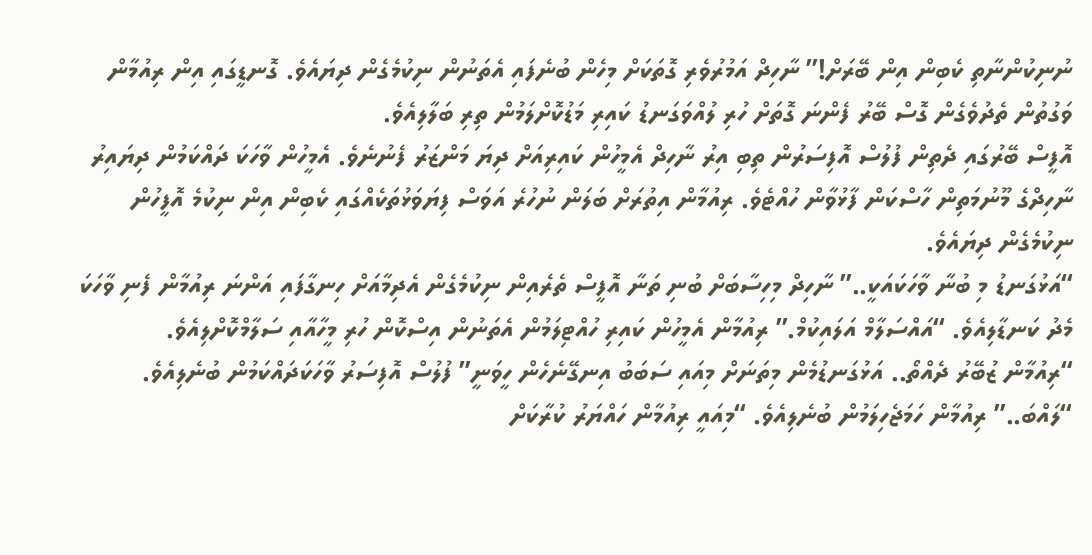ނުނިކުންނާތި ކެބިން އިން ބޭރަށް!” ނާހިދް އަމުރުވެރި ގޮތަކަށް މިހެން ބުނެފައި އެތަނުން ނިކުމެގެން ދިޔައެވެ. ގޮނޑީގައި އިން ރިއުމާން ވަގުތުން ތެދުވެގެން ގޮސް ބޭރު ފެންނަ ގޮތަށް ހުރި ލުއްވަގަނޑު ކައިރި މަޑުކޮށްލަމުން ތިރި ބަލާލިއެވެ.
އޮފީސް ބޭރުގައި ދެތިން ފުލުސް އޮފިސަރުން ތިބި އިރު ނާހިދް އެމީހުން ކައިރިއަށް ދިޔަ މަންޒަރު ފެނުނެވެ. އެމީހުން ވާހަކަ ދައްކަމުން ދިޔައިރު ނާހިދްގެ މޫނުމަތިން ހާސްކަން ފާޅުވާން ހުއްޓެވެ. ރިއުމާން އިތުރަށް ބަލަން ނުހުރެ އަވަސް ފިޔަވަޅުތަކެއްގައި ކެބިން އިން ނިކުމެ އޮފީހުން ނިކުމެގެން ދިޔައެވެ.
“އަޅުގަނޑު މި ބުނާ ވާހަކައަކީ..” ނާހިދް މިހިސާބަށް ބުނި ތަނާ އޮފީސް ތެރެއިން ނިކުމެގެން އެދިމާއަށް ހިނގާފައި އަންނަ ރިއުމާން ފެނި ވާހަކަ މެދު ކަނޑާލިއެވެ. “އައްސަލާމް އަލައިކުމް.” ރިއުމާން އެމީހުން ކައިރި ހުއްޓިލަމުން އެތަނުން އިސްކޮން ހުރި މީހާއާއި ސަލާމްކޮށްލިއެވެ.
“ރިއުމާން ޒުބޭރު ދެއްތޯ.. އަޅުގަނޑުމެން މިތަނަށް މިއައި ސަބަބު އިނގޭނެހެން ހީވަނީ” ފުލުސް އޮފިސަރު ވާހަކަދައްކަމުން ބުނެލިއެވެ. “ލައްބަ..” ރިއުމާން ހަމަޖެހިލަމުން ބުނެލިއެވެ. “މިއައީ ރިއުމާން ހައްޔަރު ކުރާކަށް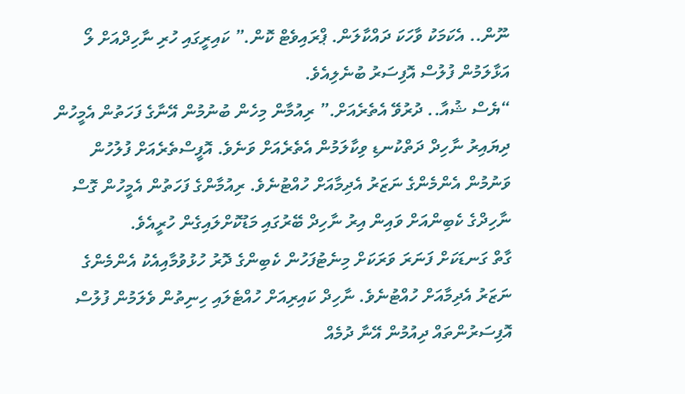ނޫން.. އެކަމަކު ވާހަކަ ދައްކާލަން. ޕްރައިވެޓް ކޮން.” ކައިރީގައި ހުރި ނާހިދްއަށް ލޯ އަޅާލަމުން ފުލުސް އޮފިސަރު ބުނެލިއެވެ.
“ޔެސް ޝުއާ.. ދުރުވޭ އެތެރެއަށް.” ރިއުމާން މިހެން ބުނުމުން އޭނާގެ ފަހަތުން އެމީހުން ދިޔައިރު ނާހިދް ދަތްކުނޑި ވިކާލަމުން އެތެރެއަށް ވަނެވެ. އޮފީސްތެރެއަށް ފުލުހުން ވަނުމުން އެންމެންގެ ނަޒަރު އެދިމާއަށް ހުއްޓުނެވެ. ރިއުމާންގެ ފަހަތުން އެމީހުން ގޮސް ނާހިދްގެ ކެބިންއަށް ވައިން އިރު ނާހިދް ބޭރުގައި މަޑުކޮށްލައިގެން ހުރީއެވެ.
ގާތް ގަނޑަކަށް ފަނަރަ ވަރަކަށް މިނެޓުފަހުން ކެބިންގެ ދޮރު ހުޅުވުމާއިއެކު އެންމެންގެ ނަޒަރު އެދިމާއަށް ހުއްޓުނެވެ. ނާހިދް ކައިރިއަށް ހުއްޓެލައި ހިނިތުން ވެލަމުން ފުލުސް އޮފިސަރުންތައް ދިއުމުން އޭނާ ދުމެއް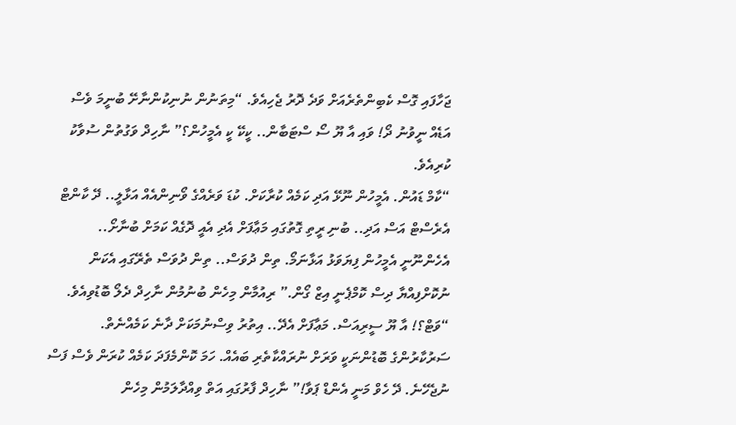ޖަހާފައި ގޮސް ކެބިންތެރެއަށް ވަދެ ދޮރު ޖެހިއެވެ. “މިތަނުން ނުނިކުންނާށޭ ބުނީމަ ވެސް އަޑެއް ނީވުނު ދޯ! ވައި އާ ޔޫ ސޯ ސްޓަބާން.. ކީކޭ ކީ އެމީހުން؟” ނާހިދް ވަގުތުން ސުވާކު ކުރިއެވެ.
“ކާމް ޑައުން. އެމީހުން ނޫޅޭ އަދި ކަމެއް ކުރާކަށް. ކުޑަ ވަރެއްގެ ވޯނިންއެއް އަޅާލީ.. ދޭ ކާންޓް އެރެސްޓް އަސް އަދި.. ބުނި ރީތި ގޮތުގައި މަޢާފަށް އެދި އެއީ ދޮގެއް ކަމަށް ބުނާށޯ.. އެހެންނޫނީ އެމީހުން ފިޔަވަޅު އަޅާނަމޯ. ތިން ދުވަސް.. ތިން ދުވަސް ތެރޭގައި އެކަން ނުކޮށްފިއްޔާ ދިސް ކޮމްޕެނީ އިޒް ގޯން.” ރިއުމާން މިހެން ބުނުމުން ނާހިދް ދެލޯ ބޮޑުވިއެވެ.
“ވަޓް؟! އާ ޔޫ ސީރިއަސް. މަޢާފަށް އެދޭ.. އިތުރު ވިސްނުމަކަށް ދާނެ ކަމެއްނެތް. ސަރުކާރުންގެ ބޮޑުންނަކީ ވަރަށް ނުރައްކާތެރި ބައެއް. ހަމަ ކޮންމެފަދަ ކަމެއް ކުރަން ވެސް ފަސް ނުޖެހޭނެ. ދޭ ހެވް މަނީ އެންޑް ޕަވާ!” ނާހިދް ފާރުގައި އަތް ވިއްދާލަމުން މިހެން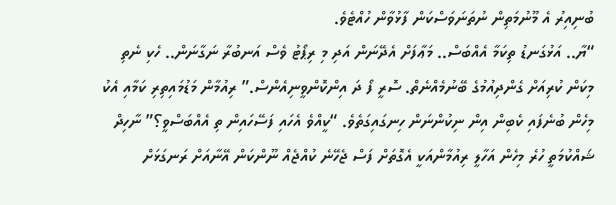ބުނިއިރު އެ މޫނުމަތިން ނުތަނަވަސްކަން ފާޅުވާން ހުއްޓެވެ.
“ޔާ.. އަޅުގަނޑު ތިކަމާ އެއްބަސް.. މަޢާފަށް އެދޭނަން އަދި މި ރިޕޯޓު ވެސް އަނބުރާ ނަގާނަން.. ހެކި ނެތި މިކަން ކުރިއަށް ގެންދިއުމުގެ ބޭނުމެއްނެތް. ސޮރީ ފޯ ދަ އިންކޮންވީނިއެންސް.” ރިއުމާން މަޑުމައިތިރި ކަމާއި އެކު މިހެން ބުނެފައި ކެބިން އިން ނިކުންނަން ހިނގައިގަތެވެ. “ކީއްވެ އެހައި ފަސޭހައިން ތި އެއްބަސްވީ؟” ނާހިދް ޝައްކުމަތީ ހުރެ މިހެން އަހާލީ ރިއުމާންއަކީ އެގޮތަށް ފަސް ޖެހޭނެ ކުއްޖެއް ނޫންކަން އޭނާއަށް ރަނގަޅަށް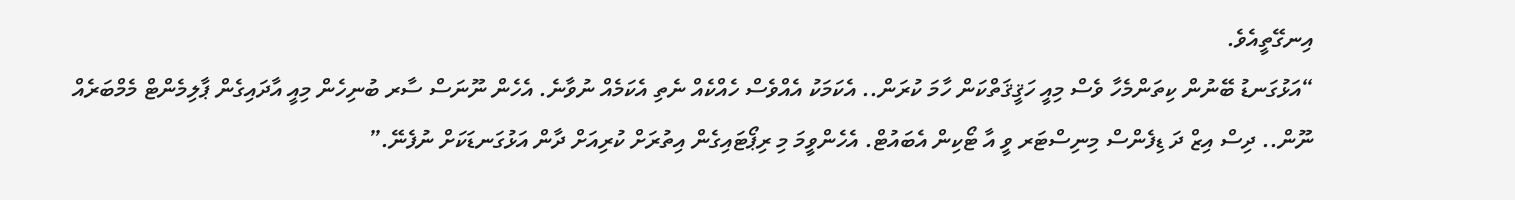އިނގޭތީއެވެ.
“އަޅުގަނޑު ބޭނުން ކިތަންމެހާ ވެސް މިއީ ހަޤީޤަތްކަން ހާމަ ކުރަން.. އެކަމަކު އެއްވެސް ހެއްކެއް ނެތި އެކަމެއް ނުވާނެ. އެހެން ނޫނަސް ސާރ ބުނިހެން މިއީ އާދައިގެން ޕާލިމެންޓް މެމްބަރެއް ނޫން.. ދިސް އިޒް ދަ ޑިފެންސް މިނިސްޓަރ ވީ އާ ޓޯކިން އެބައުޓް. އެހެންވީމަ މި ރިޕޯޓައިގެން އިތުރަށް ކުރިއަށް ދާން އަޅުގަނޑަކަށް ނުފެނޭ.”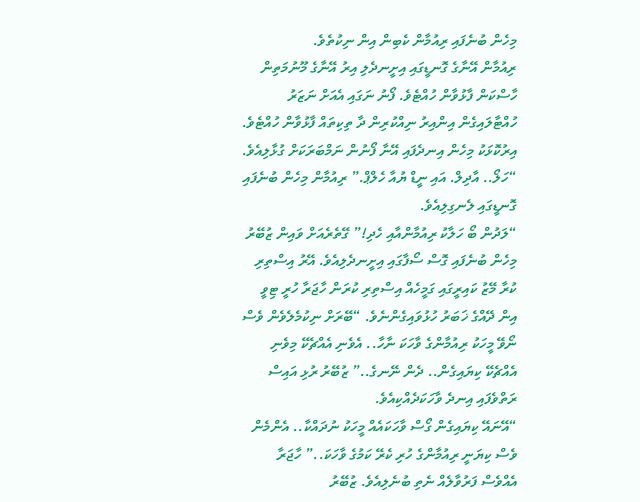މިހެން ބުނެފައި ރިއުމާން ކެބިން އިން ނިކުތެވެ.
ރިއުމާން އޭނާގެ ގޮނޑީގައި އިށީނދެލި އިރު އޭނާގެ މޫނުމަތިން ހާސްކަން ފާޅުވާން ހުއްޓެވެ. ފޯނު ނަގައި އެއަށް ނަޒަރު ހުއްޓާލައިގެން އިންއިރު ނިއްކުރިން ދާ ތިކިތައް ފާޅުވާން ހުއްޓެވެ. އިރުކޮޅަކު މިހެން އިނދެފައި އޭނާ ފޯނުން ނަމްބަރަކަށް ގުޅާލިއެވެ. “ހަލޯ.. އާދިލް. އައި ނީޑް ޔުއާ ހެލްޕް.” ރިއުމާން މިހެން ބުނެފައި ގޮނޑީގައި ލެނގިލިއެވެ.
“ލަދުން ބޯ ހަލާކު ރިއުމާންއާއި ހެދި!” ގޭތެރެއަށް ވައިން ޒުބޭރު މިހެން ބުނެފައި ގޮސް ސޯފާގައި އިށީނދެލިއެވެ. އޭރު އިސްތިރި ކުރާ މޭޒު ކައިރީގައި ގަމީހެއް އިސްތިރި ކުރަން ހާޖަރާ ހުރީ ޓިވީ އިން ދޭއްގެ ޚަބަރު ހުޅުވައިގެންނެވެ. “ބޭރަށް ނިކުމެލެވެން ވެސް ނޯވޭ މީހަކު ރިއުމާންގެ ވާހަކަ ނާހާ.. އެވެނި އެއްޗެކޭ މިވެނި އެއްޗެކޭ ކިޔައިގެން.. ދެން ނޭނގެ..” ޒުބޭރު ރުޅި އައިސް ރަތްވެފައި އިނދެ ވާހަކަދެއްކިއެވެ.
“އޭނައޭ ކިޔައިގެން ގޯސް ވާހަކައެއް މީހަކު ނުދައްކާ.. އެންމެން ވެސް ކިޔަނީ ރިއުމާންގެ ހުރި ކެރޭ ކަމުގެ ވާހަކަ..” ހާޖަރާ އެއްވެސް ފަރުވާލެއް ނެތި ބުނެލިއެވެ. ޒުބޭރު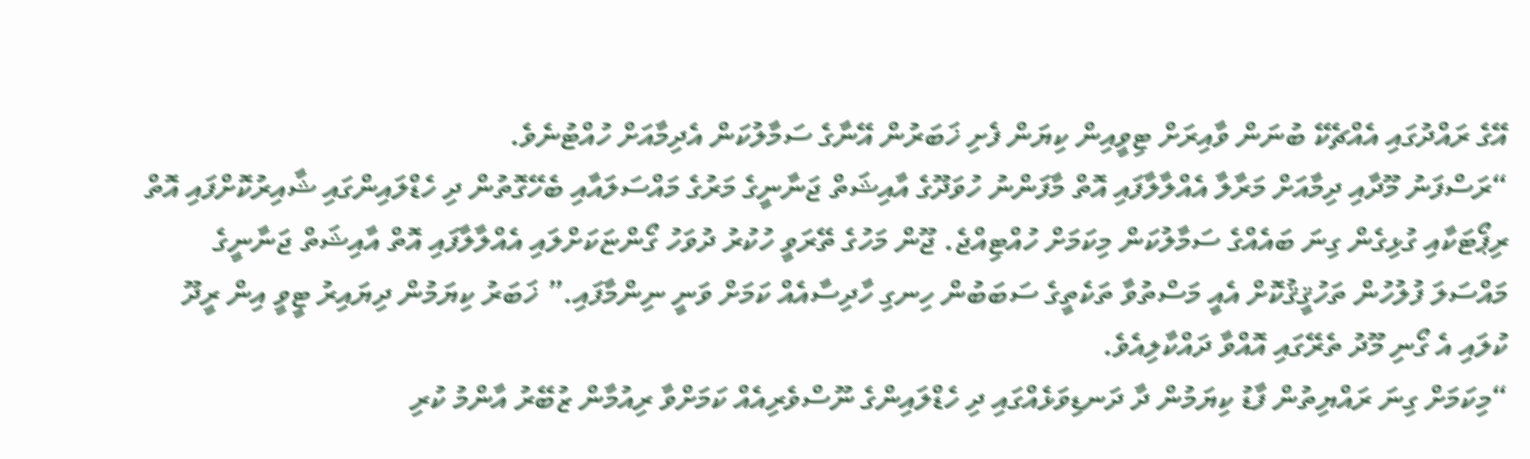އޭގެ ރައްދުގައި އެއްޗެކޭ ބުނަން ވާއިރަށް ޓިވީއިން ކިޔަން ފެށި ޚަބަރުން އޭނާގެ ސަމާލުކަން އެދިމާއަށް ހުއްޓުނެވެ.
“ރަސްފަނު މޫދާއި ދިމާއަށް މަރާލާ އެއްލާލާފައި އޮތް މާފަންނު ހުވަދޫގެ އާއިޝަތް ޖަނާނީގެ މަރުގެ މައްސަލައާއި ބެހޭގޮތުން ދި ހެޑްލައިންގައި ޝާއިރުކޮށްފައި އޮތް ރިޕޯޓަކާއި ގުޅިގެން ގިނަ ބައެއްގެ ސަމާލުކަން މިކަމަށް ހުއްޓިއްޖެ. ޖޫން މަހުގެ ތޭރަވީ ހުކުރު ދުވަހު ގޯންޏަކަށްލައި އެއްލާލާފައި އޮތް އާއިޝަތް ޖަނާނީގެ މައްސަލަ ފުލުހުން ތަހުޤީޤުކޮށް އެއީ މަސްތުވާ ތަކެތީގެ ސަބަބުން ހިނގި ހާދިސާއެއް ކަމަށް ވަނީ ނިންމާފައި.” ޚަބަރު ކިޔަމުން ދިޔައިރު ޓީވީ އިން ރީދޫ ކުލައި އެ ގޯނި މޫދު ތެރޭގައި އޮއްވާ ދައްކާލިއެވެ.
“މިކަމަށް ގިނަ ރައްޔިތުން ފާޑު ކިޔަމުން ދާ ދަނޑިވަޅެއްގައި ދި ހެޑްލައިންގެ ނޫސްވެރިއެއް ކަމަށްވާ ރިއުމާން ޒުބޭރު އާންމު ކުރި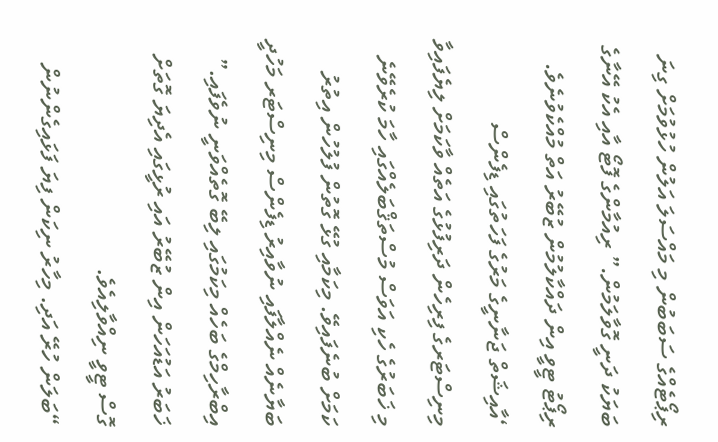ރިޕޯޓެއްގެ ސަބަބުން މި މައްސަލަ އަލުން ހުޅުވުމަށް ގިނަ ބަޔަކު ދަނީ ގޮވާލަމުން.” ރިއުމާންގެ ފޮޓޯ އާއި އެކު އޭނާގެ ރިޕޯޓު ޓީވީ އިން ދައްކާލުމުން ޒުބޭރު އަތް މުއްކެވުނެވެ.
‘އާއިޝަތް ޖަނާނީގެ މަރުގެ ފަހަތުގައި ޑިފެންސް މިނިސްޓަރގެ ފިރިހެން ދަރިފުޅުގެ އަތެއް ވާކަމަށް ލިޔެފައިވާ މި ޚަބަރުގެ ހެކި އަވަސް މުސްތަޤްބަލެއްގައި ހާމަ ކުރެވޭނެ ކަމަށް ބުނެފައިވޭ. މިކަމާއި ގުޅޭ ގޮތުން ފުލުހުން އިތުރު ބަޔާނެއް ނެއްލާފައި ނުވާއިރު ޑިފެންސް މިނިސްޓަރ މަހުދީ އިބްރާހިމްގެ ބަހެއް މިކަމުގައި ލިބޭ ގޮތެއްވަނީ ނުވެފައި.” ޚަބަރު އަޑުއަހަން އިން ޒުބޭރު އައި ރުޅީގައި އެދިޔަ ގޮތަށް ގޮސް ޓީވީ ނިއްވާލިއެވެ.
“ބަލަން ހުރޭ އަދި. މިހާރު ނިކަން ފިޔަ ފަޅައިގެންނުން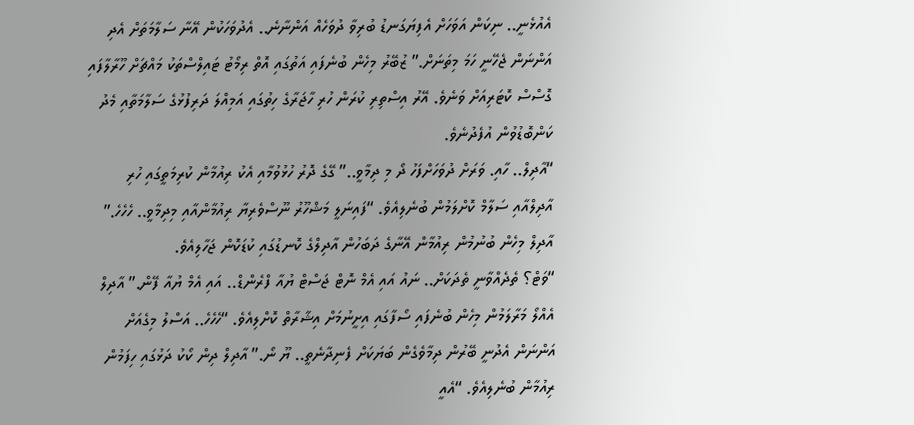އެއުޅެނީ.. ނިކަން އަވަހަށް އެފިޔަގަނޑު ބުރިވާ ދުވަހެއް އަންނާނެ.. އެދުވަހަކުން އޭނާ ސަލާމަތަށް އެދި އަންނަން ޖެހޭނީ ހަމަ މިތަނަށް.” ޒުބޭރު މިހެން ބުނެފައި އަތުގައި އޮތް ރިމޯޓު ޓައިލްސްތަކު މައްޗަށް ހޫރާލާފައި ގޮސްސް ކޮޓަރިއަށް ވަނެވެ. އޭރު އިސްތިރި ކުރަން ހުރި ހާޖަރާގެ ހިތުގައި އަމިއްލަ ދަރިފުޅުގެ ސަލާމަތާއި މެދު ކަންބޮޑުވުން އުފެދުނެވެ.
“އާދިލް.. ހާއި. ވަރަށް ދުވަހަށްފަހު ދޯ މި ދިމާވީ..” ގޭގެ ދޮރު ހުޅުވުމާއި އެކު ރިއުމާން ކުރިމަތީގައި ހުރި އާދިލްއާއި ސަލާމް ކޮށްލަމުން ބުނެލިއެވެ. “ފައިނަލީ މަޝްހޫރު ނޫސްވެރިޔާ ރިއުމާންއާއި މިދިމާވީ.. ހެހެހެ.” އާދިލް މިހެން ބުނުމުން ރިއުމާން އޭނާގެ ދަބަހުން އާދިލްގެ ކޮނޑުގައި ކުޑަކޮން ޖަހާލިއެވެ.
“ވަޓް؟ ތެދެއްވާނީ ތެދަކަށް.. ނައު އައި އެމް ނޮޓް ޖަސްޓް ޔުއާ ފްރެންޑް.. އައި އެމް ޔުއާ ފޭން.” އާދިލް އެއްލޯ މަރާލަމުން މިހެން ބުނެފައި ސޯފާގައި އިށީނުމަށް އިޝާރާތް ކޮށްލިއެވެ. “ހެހެހެ.. އަސްލު މިގެއަށް އަންނަން އެދުނީ ބޭރުން ދިމާވެގެން ބަޔަކަށް ފެނިދާނެތީ.. ޔޫ ނޯ.” އާދިލް ދިން ކޯކު ދަޅުގައި ހިފަމުން ރިއުމާން ބުނެލިއެވެ. “އެއީ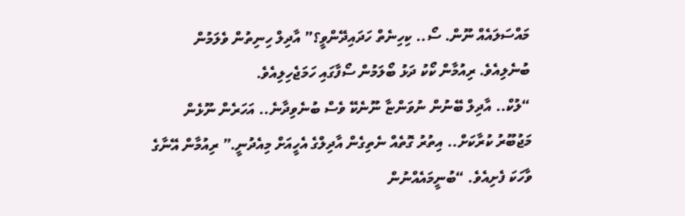މައްސަލައެއް ނޫން. ސޯ.. ކިހިނެތް ހަދައިދޭންވީ؟” އާދިލް ހިނިތުން ވެލަމުން ބުނެލިއެވެ. ރިއުމާން ކޯކު ދަޅު ބޯލަމުން ސޯފާގައި ހަމަޖެހިލިއެވެ.
“ލުކް.. އާދިލް ބޭނުން ނުވަންޏާ ނޫނެކޭ ވެސް ބުނެވިދާނެ.. އަހަރެން ނޫޅެން މަޖުބޫރު ކުރާކަށް.. އިތުރު ގޮތެއް ނެތިގެން އާދިލްގެ އެހީއަށް މިއެދުނީ.” ރިއުމާން އޭނާގެ ވާހަކަ ފެށިއެވެ. “ބުނީމައެއްނުން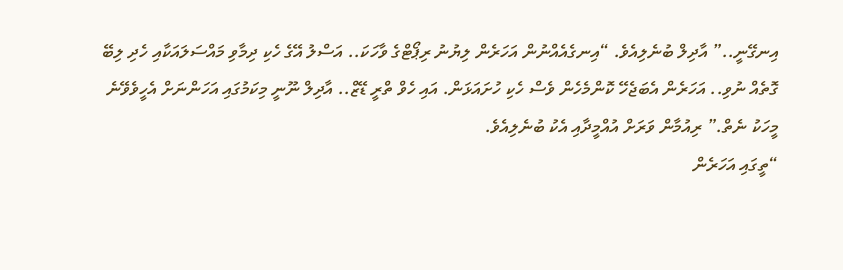އިނގޭނީ..” އާދިލް ބުނެލިއެވެ. “އިނގެއެއްނުން އަހަރެން ލިޔުނު ރިޕޯޓްގެ ވާހަކަ.. އަސްލު އޭގެ ހެކި ދިމާވި މައްސަލައަކާއި ހެދި ލިބޭ ގޮތެއް ނުވި.. އަހަރެން އެބަޖެހޭ ކޮންމެހެން ވެސް ހެކި ހުށައަޅަން. އައި ހެވް ތްރީ ޑޭޒް.. އާދިލް ނޫނީ މިކަމުގައި އަހަންނަށް އެހީވެވޭނެ މީހަކު ނެތް.” ރިއުމާން ވަރަށް އުއްމީދާއި އެކު ބުނެލިއެވެ.
“ތީގައި އަހަރެން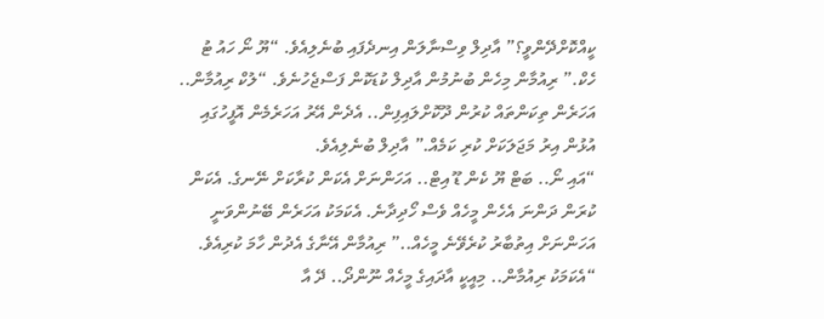ކީއްކޮށްދޭންވީ؟” އާދިލް ވިސްނާލަން އިނދެފައި ބުނެލިއެވެ. “ޔޫ ނޯ ހައު ޓު ހެކް.” ރިއުމާން މިހެން ބުނުމުން އާދިލް ކުޑަކޮން ފަސްޖެހުނެވެ. “ލުކް ރިއުމާން.. އަހަރެން ތިކަންތައް ކުރުން ދޫކޮށްލައިފިން.. އެދެން އޭރު އަހަރެމެން އޮފީހުގައި އުޅުން އިރު މަޖަލަކަށް ކުރި ކަމެއް.” އާދިލް ބުނެލިއެވެ.
“އައި ނޯ.. ބަޓް ޔޫ ކެން ޑޫ އިޓް.. އަހަންނަށް އެކަން ކުރާކަށް ނޭނގެ. އެކަން ކުރަން ދަންނަ އެހެން މީހެއް ވެސް ހޯދިދާނެ. އެކަމަކު އަހަރެން ބޭނުންވަނީ އަހަންނަށް އިތުބާރު ކުރެވޭނެ މީހެއް..” ރިއުމާން އޭނާގެ އެދުން ހާމަ ކުރިއެވެ. “އެކަމަކު ރިއުމާން.. މިއީކީ އާދައިގެ މީހެއް ނޫންދޯ.. ދޭ އާ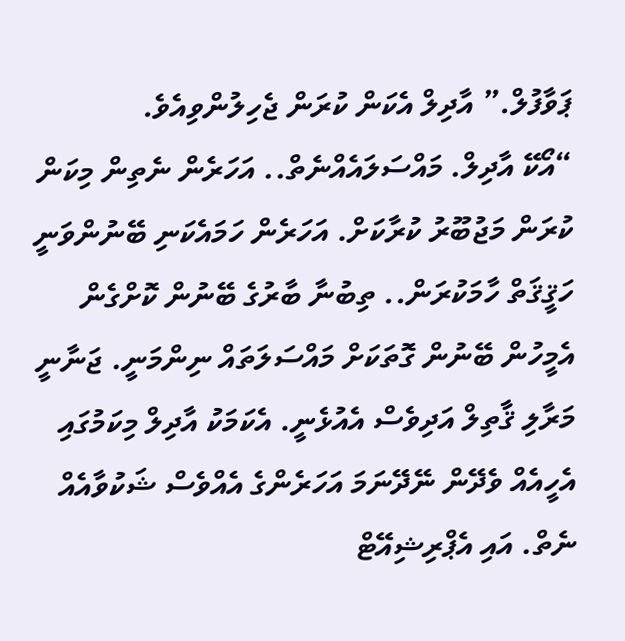ޕަވާފުލް.” އާދިލް އެކަން ކުރަން ޖެހިލުންވިއެވެ.
“އޯކޭ އާދިލް. މައްސަލައެއްނެތް.. އަހަރެން ނެތިން މިކަން ކުރަން މަޖުބޫރު ކުރާކަށް. އަހަރެން ހަމައެކަނި ބޭނުންވަނީ ހަޤީޤަތް ހާމަކުރަން.. ތިބުނާ ބާރުގެ ބޭނުން ކޮށްގެން އެމީހުން ބޭނުން ގޮތަކަށް މައްސަލަތައް ނިންމަނީ. ޖަނާނީ މަރާލި ޤާތިލް އަދިވެސް އެއުޅެނީ. އެކަމަކު އާދިލް މިކަމުގައި އެހީއެއް ވެދޭން ނޭދޭނަމަ އަހަރެންގެ އެއްވެސް ޝަކުވާއެއް ނެތް. އައި އެޕްރިޝިއޭޓް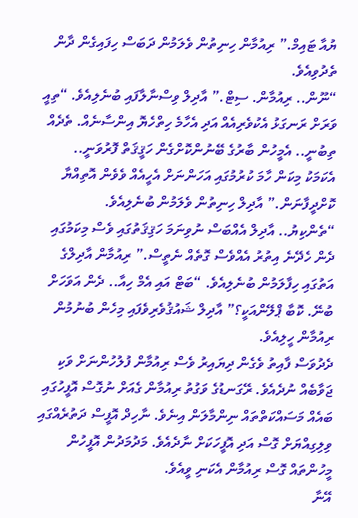ޔުއާ ޓައިމް.” ރިއުމާން ހިނިތުން ވެލަމުން ދަބަސް ހިފައިގެން ދާން ތެދުވިއެވެ.
“ނޫން.. ރިއުމާން. ސިޓް.” އާދިލް ވިސްނާލާފައި ބުނެލިއެވެ. “ތިއީ ވަރަށް ރަނގަޅު އެކުވެރިއެއް އަދި އެހާމެ ހިތްހެޔޮ އިންސާނެއް. ތެދެއް ތިބުނީ.. އެމީހުން ބާރުގެ ބޭނުންކޮށްގެން ހަޤީޤަތް ފޮރުވަނީ.. އެކަމަކު މިކަން ހާމަ ކުރުމުގައި އަހަންނަށް އެހީއެއް ވެވެން އޮތިއްޔާ ކޮށްދީފާނަން.” އާދިލް ހިނިތުން ވެލަމުން ބުނެލިއެވެ.
“ތެންކިޔު.. އާދިލް އެއްބަސް ނުވިނަމަ ހަޤިޤަތުގައި ވެސް މިކަމުގައި ދެން ހެދޭނެ އިތުރު އެއްވެސް ގޮތެއް ނެތީސް.” ރިއުމާން އާދިލްގެ އަތުގައި ހިފާލަމުން ބުނެލިއެވެ. “ބަޓް އައި އެމް ހިއާ.. ދެން އަވަހަށް ބުނޭ. ކޮބާ ޕްލޭންއަކީ؟” އާދިލް ޝައުޤުވެރިވެފައި މިހެން ބުނުމުން ރިއުމާން ހީލިއެވެ.
ދެދުވަސް ފާއިތު ވެގެން ދިޔައިރު ވެސް ރިއުމާން ފުލުހުންނަށް ވަކި ޖަވާބެއް ނުދެއެވެ. ރޭގަނޑުގެ ވަގުތު ރިއުމާން ގެއަށް ނުގޮސް އޮފީހުގައި ބައެއް މަސައްކަތްތައް ނިންމާލަން އިނެވެ. ނާހިދް އޮފީސް ދަތުރެއްގައި ވިލިގިއްޔަށް ގޮސް އަދި އޮފީހަކަށް ނާދެއެވެ. މަދުމަދުން އޮފީހުން މީހުންތައް ގޮސް ރިއުމާން އެކަނި ވީއެވެ.
އޭނާ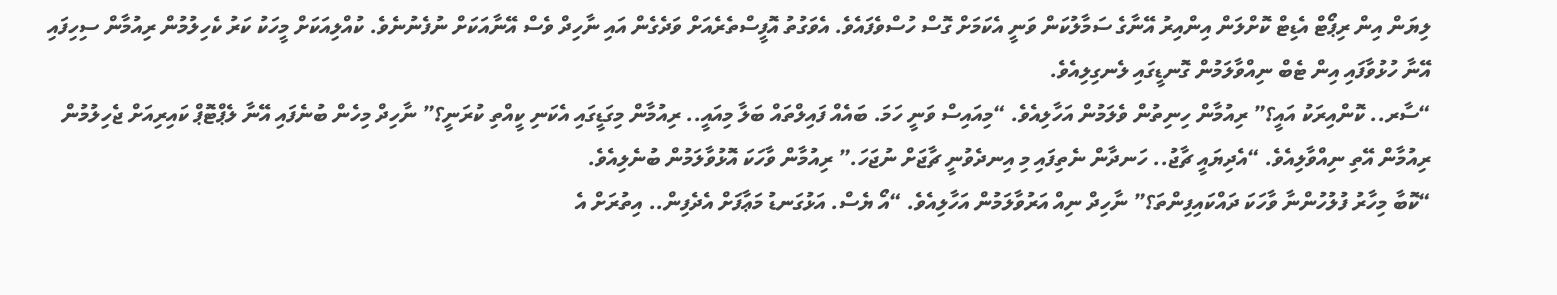ލިޔަން އިން ރިޕޯޓް އެޑިޓް ކޮށްލަން އިންއިރު އޭނާގެ ސަމާލުކަން ވަނީ އެކަމަށް ގޮސް ހުސްވެފައެވެ. އެވަގުތު އޮފީސްތެރެއަށް ވަދެގެން އައި ނާހިދް ވެސް އޭނާއަކަށް ނުފެނުނެވެ. ކުއްލިއަކަށް މީހަކު ކަރު ކެހިލުމުން ރިއުމާން ސިހިފައި އޭނާ ހުޅުވާފައި އިން ޓެބް ނިއްވާލަމުން ގޮނޑީގައި ލެނގިލިއެވެ.
“ސާރ.. ކޮންއިރަކު އައީ؟” ރިއުމާން ހިނިތުން ވެލަމުން އަހާލިއެވެ. “މިއައިސް ވަނީ ހަމަ. ބައެއް ފައިލްތައް ބަލާ މިއައީ.. ރިއުމާން މިގަޑީގައި އެކަނި ކީއްތި ކުރަނީ؟” ނާހިދް މިހެން ބުނެފައި އޭނާ ލެޕްޓޮޕް ކައިރިއަށް ޖެހިލުމުން ރިއުމާން އޭތި ނިއްވާލިއެވެ. “އެދިޔައީ ޗާޖު.. ހަނދާން ނެތިފައި މި އިނދެވުނީ ޗާޖަށް ނުޖަހަ.” ރިއުމާން ވާހަކަ އޮޅުވާލަމުން ބުނެލިއެވެ.
“ކޮބާ މިހާރު ފުލުހުންނާ ވާހަކަ ދައްކައިފިންތަ؟” ނާހިދް ނިއް އަރުވާލަމުން އަހާލިއެވެ. “އޯ ޔެސް. އަޅުގަނޑު މަޢާފަށް އެދެފިން.. އިތުރަށް އެ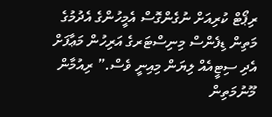ރިޕޯޓް ކުރިއަށް ނުގެންގޮސް އެމީހުންގެ އެދުމުގެ މަތިން ޑިފެންސް މިނިސްޓަރގެ އަރިހުން މަޢާފަށް އެދި ސިޓީއެއް ލިޔަން މިއިނީ ވެސް.” ރިއުމާން މޫނުމަތިން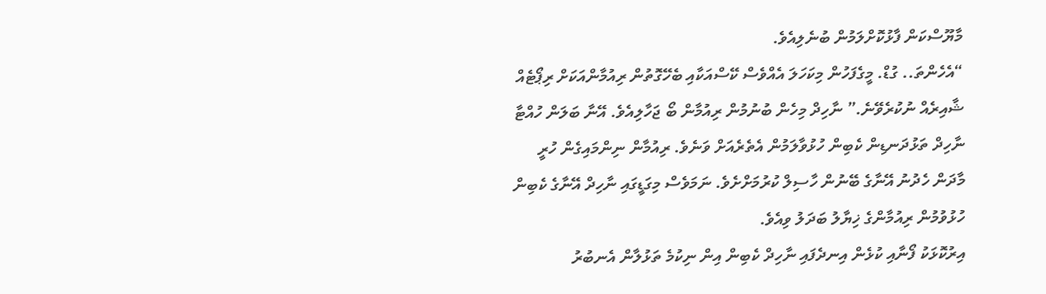މާޔޫސްކަން ފާޅުކޮށްލަމުން ބުނެލިއެވެ.
“އެހެންތަ.. ގުޑް. މީގެފަހުން މިކަހަލަ އެއްވެސް ކޭސްއަކާއި ބެހޭގޮތުން ރިއުމާންއަކަށް ރިޕޯޓެއް ޝާއިރެއް ނުކުރެވޭނެ.” ނާހިދް މިހެން ބުނުމުން ރިއުމާން ބޯ ޖަހާލިއެވެ. އޭނާ ބަލަން ހުއްޓާ ނާހިދް ތަޅުދަނޑިން ކެބިން ހުޅުވާލަމުން އެތެރެއަށް ވަނެވެ. ރިއުމާން ނިންމައިގެން ހުރީ މާދަން ހެދުނު އޭނާގެ ބޭނުން ހާސިލް ކުރުމަށްށެވެ. ނަމަވެސް މިގަޑީގައި ނާހިދް އޭނާގެ ކެބިން ހުޅުވުމުން ރިއުމާންގެ ޚިޔާލު ބަދަލު ވިއެވެ.
އިރުކޮޅަކު ފޯނާއި ކުޅެން އިނދެފައި ނާހިދް ކެބިން އިން ނިކުމެ ތަޅުލާން އެނބުރު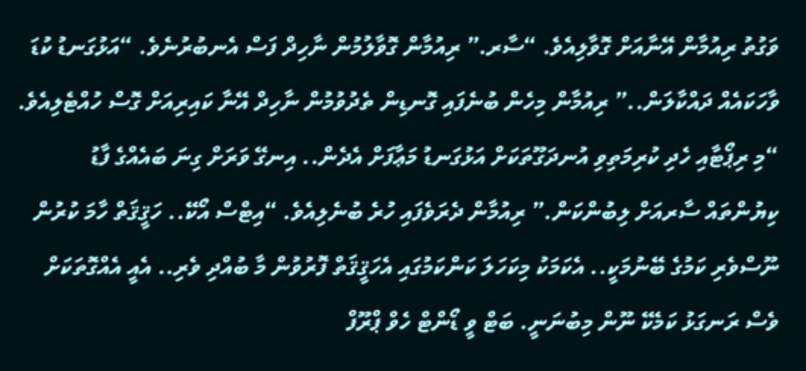ވަގުތު ރިއުމާން އޭނާއަށް ގޮވާލިއެވެ. “ސާރ.” ރިއުމާން ގޮވާލުމުން ނާހިދް ފަސް އެނބުރުނެވެ. “އަޅުގަނޑު ކުޑަ ވާހަކައެއް ދައްކާލަން..” ރިއުމާން މިހެން ބުނެފައި ގޮނޑިން ތެދުވުމުން ނާހިދް އޭނާ ކައިރިއަށް ގޮސް ހުއްޓެލިއެވެ.
“މި ރިޕޯޓާއި ހެދި ކުރިމަތިވި އުނދަގޫތަކަށް އަޅުގަނޑު މަޢާފަށް އެދެން.. އިނގޭ ވަރަށް ގިނަ ބައެއްގެ ފާޑު ކިޔުންތައް ސާރއަށް ލިބުންކަން.” ރިއުމާން ދެރަވެފައި ހުރެ ބުނެލިއެވެ. “އިޓްސް އޯކޭ.. ހަޤީޤަތް ހާމަ ކުރުން ނޫސްވެރި ކަމުގެ ބޭނުމަކީ.. އެކަމަކު މިކަހަލަ ކަންކަމުގައި އެހަޤީޤަތް ފޮރުވުން މާ ބުއްދި ވެރި.. އެއީ އެއްގޮތަކަށް ވެސް ރަނގަޅު ކަމެކޭ ނޫން މިބުނަނީ. ބަޓް ވީ ޑޯންޓް ހެވް ޕްރޫފް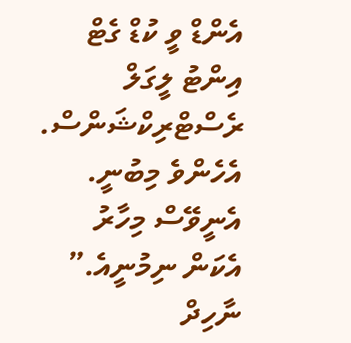އެންޑް ވީ ކުޑް ގެޓް އިންޓު ލީގަލް ރެސްޓްރިކްޝަންސް. އެހެންވެ މިބުނީ. އެނީވޭސް މިހާރު އެކަން ނިމުނީއެ.” ނާހިދް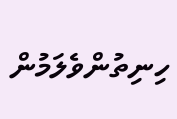ހިނިތުންވެލަމުން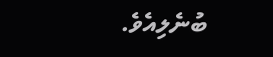ބުނެލިއެވެ.